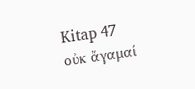Kitap 47
οὐκ ἄγαμαί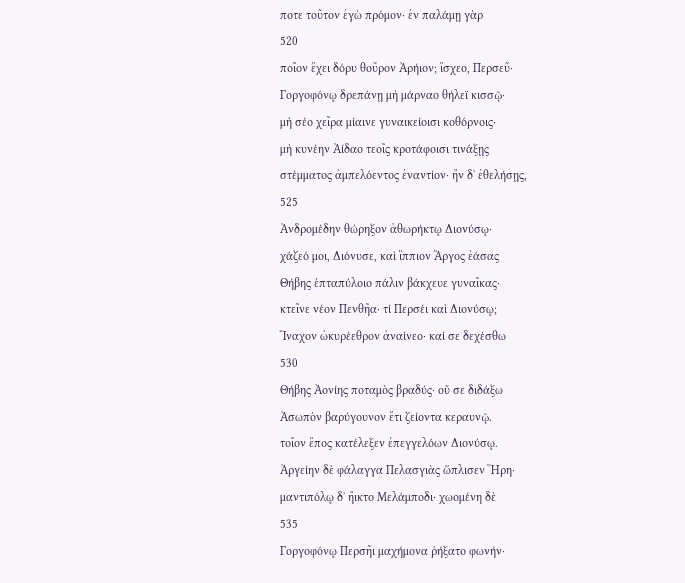ποτε τοῦτον ἐγὼ πρόμον· ἐν παλάμῃ γὰρ
520
ποῖον ἔχει δόρυ θοῦρον Ἀρήιον; ἴσχεο, Περσεῦ·
Γοργοφόνῳ δρεπάνῃ μὴ μάρναο θήλεϊ κισσῷ·
μὴ σέο χεῖρα μίαινε γυναικείοισι κοθόρνοις·
μὴ κυνέην Ἀίδαο τεοῖς κροτάφοισι τινάξῃς
στέμματος ἀμπελόεντος ἐναντίον· ἢν δʼ ἐθελήσῃς,
525
Ἀνδρομέδην θώρηξον ἀθωρήκτῳ Διονύσῳ·
χάζεό μοι, Διόνυσε, καὶ ἵππιον Ἄργος ἐάσας
Θήβης ἑπταπύλοιο πάλιν βάκχευε γυναῖκας·
κτεῖνε νέον Πενθῆα· τί Περσέι καὶ Διονύσῳ;
Ἴναχον ὠκυρέεθρον ἀναίνεο· καί σε δεχέσθω
530
Θήβης Ἀονίης ποταμὸς βραδύς· οὔ σε διδάξω
Ἀσωπὸν βαρύγουνον ἔτι ζείοντα κεραυνῷ.
τοῖον ἔπος κατέλεξεν ἐπεγγελόων Διονύσῳ.
Ἀργείην δὲ φάλαγγα Πελασγιὰς ὥπλισεν Ἥρη·
μαντιπόλῳ δʼ ἤικτο Μελάμποδι· χωομένη δὲ
535
Γοργοφόνῳ Περσῆι μαχήμονα ῥήξατο φωνήν·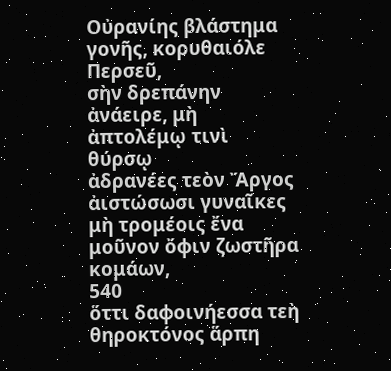Οὐρανίης βλάστημα γονῆς, κορυθαιόλε Περσεῦ,
σὴν δρεπάνην ἀνάειρε, μὴ ἀπτολέμῳ τινὶ θύρσῳ
ἀδρανέες τεὸν Ἄργος ἀιστώσωσι γυναῖκες
μὴ τρομέοις ἔνα μοῦνον ὄφιν ζωστῆρα κομάων,
540
ὅττι δαφοινήεσσα τεὴ θηροκτόνος ἅρπη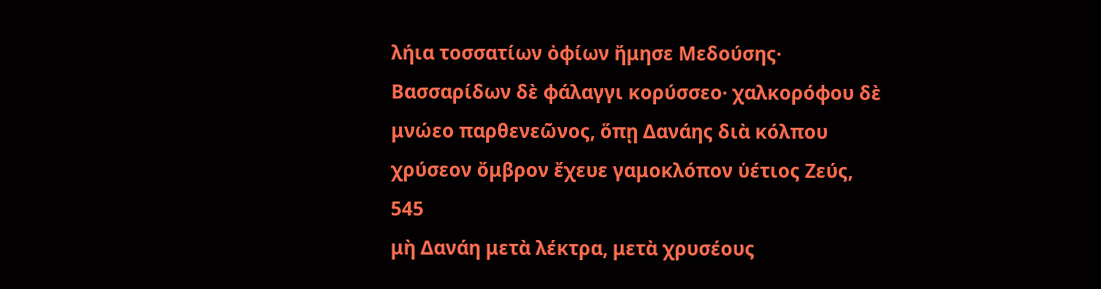λήια τοσσατίων ὀφίων ἤμησε Μεδούσης·
Βασσαρίδων δὲ φάλαγγι κορύσσεο· χαλκορόφου δὲ
μνώεο παρθενεῶνος, ὅπῃ Δανάης διὰ κόλπου
χρύσεον ὄμβρον ἔχευε γαμοκλόπον ὑέτιος Ζεύς,
545
μὴ Δανάη μετὰ λέκτρα, μετὰ χρυσέους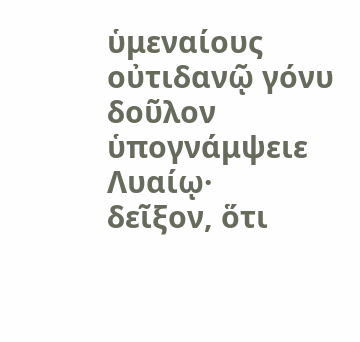ὑμεναίους
οὐτιδανῷ γόνυ δοῦλον ὑπογνάμψειε Λυαίῳ·
δεῖξον, ὅτι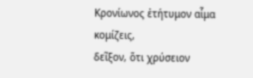Κρονίωνος ἐτήτυμον αἷμα κομίζεις,
δεῖξον, ὅτι χρύσειον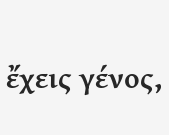ἔχεις γένος,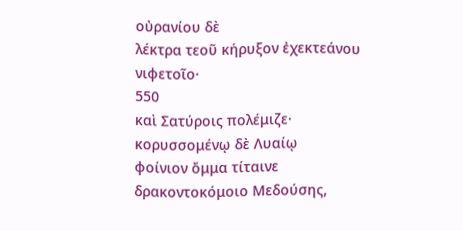οὐρανίου δὲ
λέκτρα τεοῦ κήρυξον ἐχεκτεάνου νιφετοῖο·
550
καὶ Σατύροις πολέμιζε· κορυσσομένῳ δὲ Λυαίῳ
φοίνιον ὄμμα τίταινε δρακοντοκόμοιο Μεδούσης,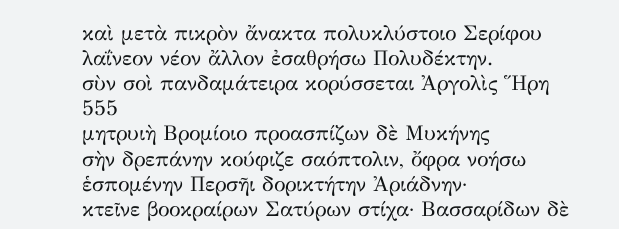καὶ μετὰ πικρὸν ἄνακτα πολυκλύστοιο Σερίφου
λαΐνεον νέον ἄλλον ἐσαθρήσω Πολυδέκτην.
σὺν σοὶ πανδαμάτειρα κορύσσεται Ἀργολὶς Ἥρη
555
μητρυιὴ Βρομίοιο προασπίζων δὲ Μυκήνης
σὴν δρεπάνην κούφιζε σαόπτολιν, ὄφρα νοήσω
ἑσπομένην Περσῆι δορικτήτην Ἀριάδνην·
κτεῖνε βοοκραίρων Σατύρων στίχα· Βασσαρίδων δὲ